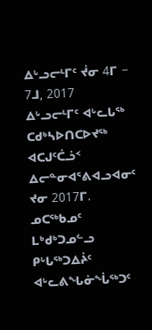ᐃᒡᓗᓕᒻᒥᑦ ᔫᓂ 4ᒥ − 7ᒧ, 2017
ᐃᒡᓗᓕᒻᒥᑦ ᐊᒡᓚᒐᖅ ᑕᑯᒃᓴᐅᑎᑕᐅᔪᖅ ᐊᑕᒍᑦᑖᓘᑉ ᐃᓕᓐᓂᐊᕐᕕᐊᓗᐊᓂᑦ ᔪᓂ 2017ᒥ.  ᓄᑕᖅᑲᓄᑦ ᒪᒃᑯᒃᑐᓄᓪᓗ ᑭᒡᒐᖅᑐᐃᔩᑦ ᐊᒡᓚᕕᖓᓃᖔᖅᑐᑦ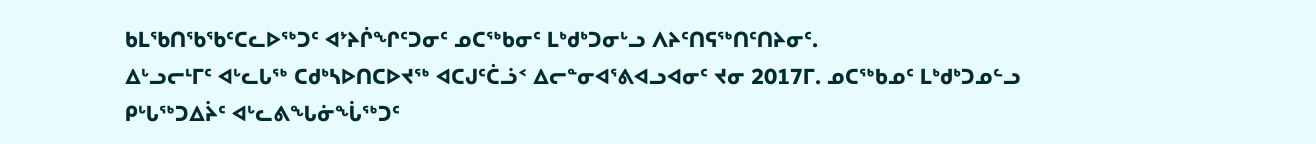ᑲᒪᖃᑎᖃᖃᑦᑕᓚᐅᖅᑐᑦ ᐊᔾᔨᒌᖏᑦᑐᓂᑦ ᓄᑕᖅᑲᓂᑦ ᒪᒃᑯᒃᑐᓂᒡᓗ ᐱᔨᑦᑎᕋᖅᑎᑦᑎᔨᓂᑦ.
ᐃᒡᓗᓕᒻᒥᑦ ᐊᒡᓚᒐᖅ ᑕᑯᒃᓴᐅᑎᑕᐅᔪᖅ ᐊᑕᒍᑦᑖᓘᑉ ᐃᓕᓐᓂᐊᕐᕕᐊᓗᐊᓂᑦ ᔪᓂ 2017ᒥ. ᓄᑕᖅᑲᓄᑦ ᒪᒃᑯᒃᑐᓄᓪᓗ ᑭᒡᒐᖅᑐᐃᔩᑦ ᐊᒡᓚᕕᖓᓃᖔᖅᑐᑦ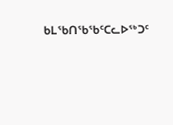ᑲᒪᖃᑎᖃᖃᑦᑕᓚᐅᖅᑐᑦ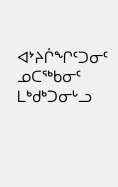ᐊᔾᔨᒌᖏᑦᑐᓂᑦ ᓄᑕᖅᑲᓂᑦ ᒪᒃᑯᒃᑐᓂᒡᓗ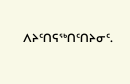ᐱᔨᑦᑎᕋᖅᑎᑦᑎᔨᓂᑦ.